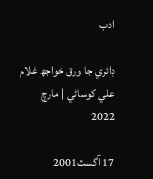ادب

ڊائري جا ورق خواجھ غلام علي کوساڻي | مارچ 2022

17 آگسٽ2001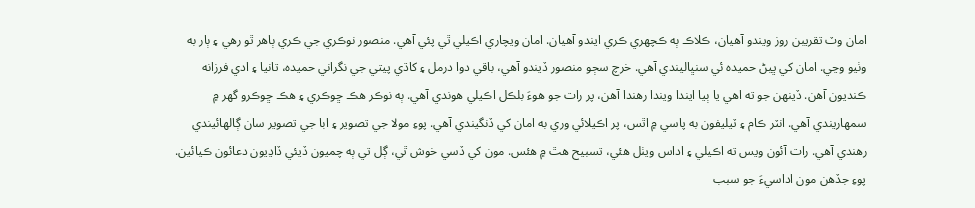امان وٽ تقريبن روز ويندو آهيان، ڪلاڪ ٻه ڪچهري ڪري ايندو آهيان. امان ويچاري اڪيلي ٿي پئي آهي. منصور نوڪري جي ڪري ٻاهر ٿو رهي ۽ ٻار به وٺيو وڃي. امان کي ڀيڻ حميده ئي سنڀاليندي آهي. خرچ سڄو منصور ڏيندو آهي، باقي دوا درمل ۽ کاڌي پيتي جي نگراني حميده، تانيا ۽ ادي فرزانه ڪنديون آهن. ڏينهن جو ته اهي يا ٻيا ايندا ويندا رهندا آهن، پر رات جو هوءَ بلڪل اڪيلي هوندي آهي. ٻه نوڪر هڪ ڇوڪري ۽ هڪ ڇوڪرو گهر ۾ سمهاريندي آهي. انٽر ڪام ۽ ٽيليفون به پاسي ۾ اٿس، پر اڪيلائي وري به امان کي ڏنگيندي آهي. پوءِ مولا جي تصوير ۽ ابا جي تصوير سان ڳالهائيندي رهندي آهي. رات آئون ويس ته اڪيلي ۽ اداس ويٺل هئي، تسبيح هٿ ۾ هئس. مون کي ڏسي خوش ٿي، ڳل تي ٻه چميون ڏيئي ڏاڍيون دعائون ڪيائين. پوءِ جڏهن مون اداسيءَ جو سبب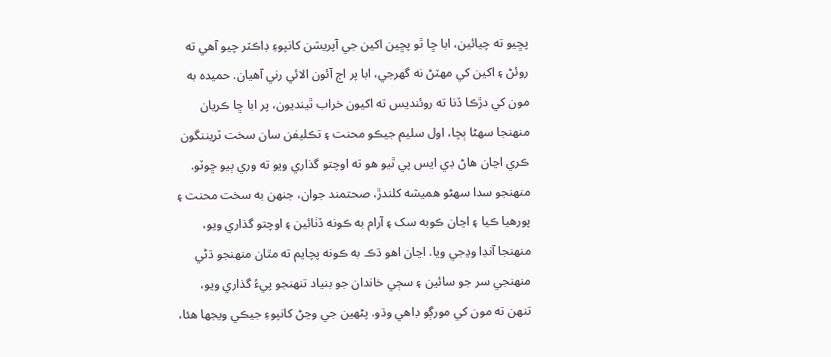پڇيو ته چيائين، ابا ڇا ٿو پڇين اکين جي آپريشن کانپوءِ ڊاڪٽر چيو آهي ته روئڻ ۽ اکين کي مهٽڻ نه گهرجي، ابا پر اڄ آئون الائي رني آهيان. حميده به مون کي دڙڪا ڏنا ته روئنديس ته اکيون خراب ٿينديون، پر ابا ڇا ڪريان منهنجا سهڻا ٻچا، اول سليم جيڪو محنت ۽ تڪليفن سان سخت ٽريننگون ڪري اڃان هاڻ ڊي ايس پي ٿيو هو ته اوچتو گذاري ويو ته وري ٻيو ڇوٽو. منهنجو سدا سهڻو هميشه کلندڙ، صحتمند جوان، جنهن به سخت محنت ۽ پورهيا ڪيا ۽ اڃان ڪوبه سک ۽ آرام به ڪونه ڏٺائين ۽ اوچتو گذاري ويو، منهنجا آنڊا وڍجي ويا. اڃان اهو ڌڪ به ڪونه پچايم ته مٿان منهنجو ڌڻي منهنجي سر جو سائين ۽ سڄي خاندان جو بنياد تنهنجو پيءُ گذاري ويو، تنهن ته مون کي مورڳو ڊاهي وڌو. پڻهين جي وڃڻ کانپوءِ جيڪي ويجها هئا،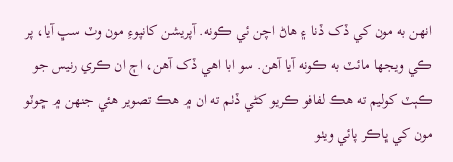انهن به مون کي ڏک ڏنا ۽ هاڻ اچن ئي ڪونه. آپريشن کانپوءِ مون وٽ سڀ آيا، پر ڪي ويجها مائٽ به ڪونه آيا آهن. سو ابا اهي ڏک آهن، اڄ ان ڪري رنيس جو ڪٻٽ کوليم ته هڪ لفافو ڪريو کڻي ڏٺم ته ان ۾ هڪ تصوير هئي جنهن ۾ ڇوٽو مون کي ڀاڪر پائي ويٺو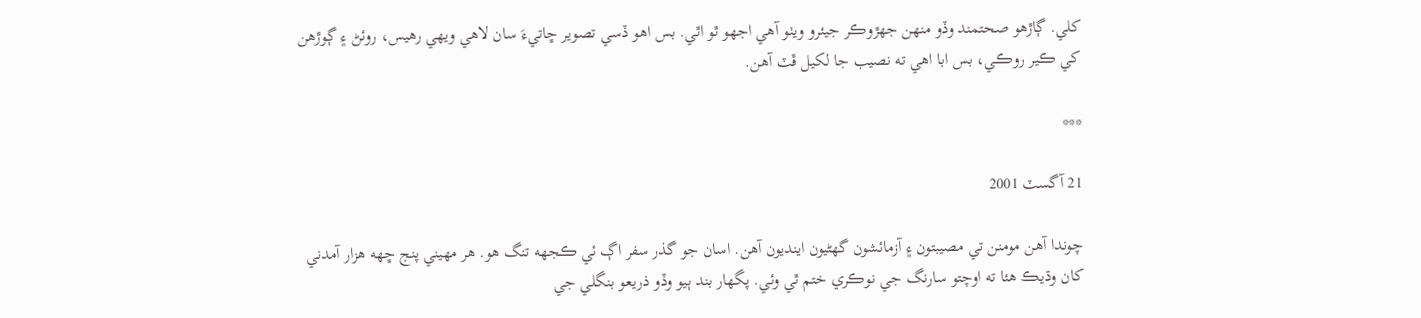کلي. ڳاڙهو صحتمند وڏو منهن جهڙوڪر جيئرو ويٺو آهي اجهو ٿو اٿي. بس اهو ڏسي تصوير ڇاتيءَ سان لاهي ويهي رهيس، روئڻ ۽ ڳوڙهن کي ڪير روڪي، بس ابا اهي ته نصيب جا لکيل ڦٽ آهن.

***

21 آگسٽ 2001

چوندا آهن مومنن تي مصيبتون ۽ آزمائشون گهڻيون اينديون آهن. اسان جو گذر سفر اڳ ئي ڪجهه تنگ هو. هر مهيني پنج ڇهه هزار آمدني کان وڌيڪ هئا ته اوچتو سارنگ جي نوڪري ختم ٿي وئي. پگهار بند ٻيو وڏو ذريعو بنگلي جي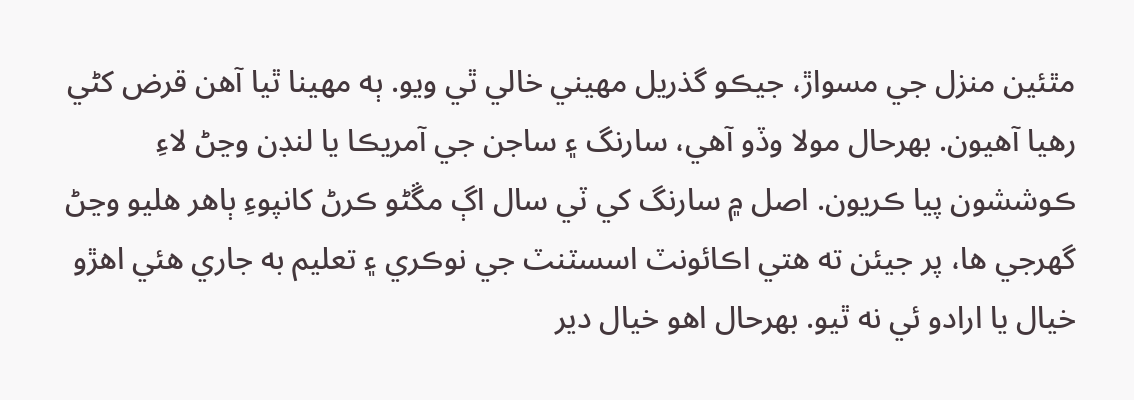مٿئين منزل جي مسواڙ، جيڪو گذريل مهيني خالي ٿي ويو. ٻه مهينا ٿيا آهن قرض کڻي رهيا آهيون. بهرحال مولا وڏو آهي، سارنگ ۽ ساجن جي آمريڪا يا لنڊن وڃڻ لاءِ ڪوششون پيا ڪريون. اصل ۾ سارنگ کي ٽي سال اڳ مڱڻو ڪرڻ کانپوءِ ٻاهر هليو وڃڻ گهرجي ها، پر جيئن ته هتي اڪائونٽ اسسٽنٽ جي نوڪري ۽ تعليم به جاري هئي اهڙو خيال يا ارادو ئي نه ٿيو. بهرحال اهو خيال دير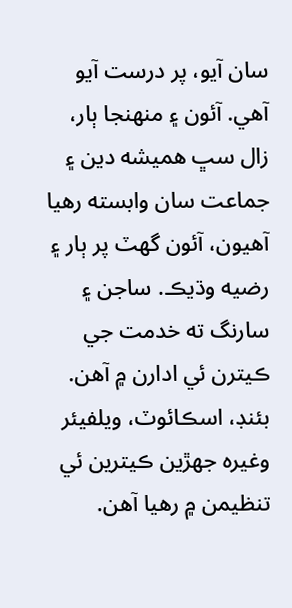سان آيو، پر درست آيو آهي. آئون ۽ منهنجا ٻار، زال سڀ هميشه دين ۽ جماعت سان وابسته رهيا آهيون، آئون گهٽ پر ٻار ۽ رضيه وڌيڪ. ساجن ۽ سارنگ ته خدمت جي ڪيترن ئي ادارن ۾ آهن. بئنڊ، اسڪائوٽ، ويلفيئر وغيره جهڙين ڪيترين ئي تنظيمن ۾ رهيا آهن.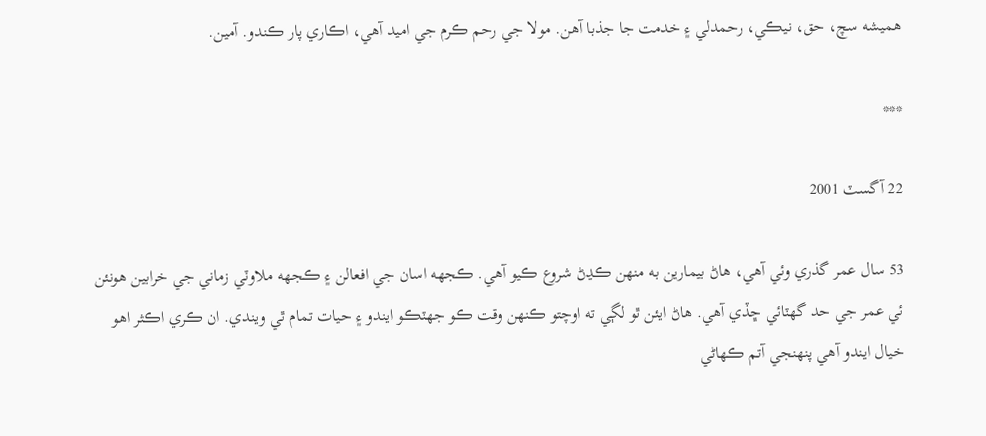هميشه سچ، حق، نيڪي، رحمدلي ۽ خدمت جا جذبا آهن. مولا جي رحم ڪرم جي اميد آهي، اڪاري پار ڪندو. آمين.

***

22 آگسٽ 2001

53 سال عمر گذري وئي آهي، هاڻ بيمارين به منهن ڪڍڻ شروع ڪيو آهي. ڪجهه اسان جي افعالن ۽ ڪجهه ملاوٽي زماني جي خرابين هونئن ئي عمر جي حد گهٽائي ڇڏي آهي. هاڻ ايئن ٿو لڳي ته اوچتو ڪنهن وقت ڪو جهٽڪو ايندو ۽ حيات تمام ٿي ويندي. ان ڪري اڪثر اهو خيال ايندو آهي پنهنجي آتم ڪهاڻي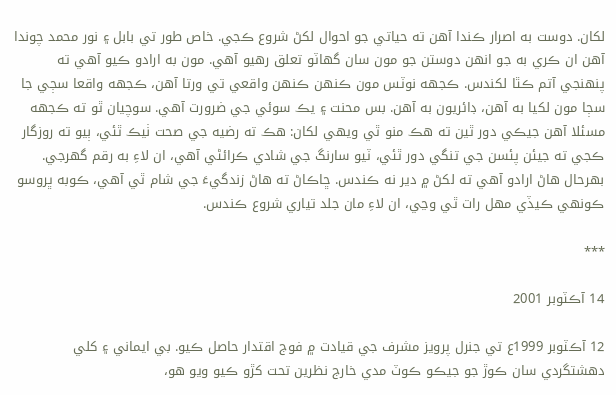لکان. دوست به اصرار ڪندا آهن ته حياتي جو احوال لکڻ شروع ڪجي. خاص طور تي بابل ۽ نور محمد چوندا آهن ان ڪري به جو انهن دوستن جو مون سان گهاٽو تعلق رهيو آهي. مون به ارادو ڪيو آهي ته پنهنجي آتم ڪٿا لکندس. ڪجهه نوٽس مون ڪنهن ڪنهن واقعي تي ورتا آهن، ڪجهه واقعا سڄي جا سڄا مون لکيا به آهن، ڊائريون به آهن. بس محنت ۽ يڪ سوئي جي ضرورت آهي. سوچيان ٿو ته ڪجهه مسئلا آهن جيڪي دور ٿين ته هڪ منو ٿي ويهي لکان: هڪ ته رضيه جي صحت ٺيڪ ٿئي، ٻيو ته روزگار ڪجي ته جيئن پئسن جي تنگي دور ٿئي، ٽيو سارنگ جي شادي ڪرائڻي آهي، ان لاءِ به رقم گهرجي. بهرحال هاڻ ارادو آهي ته لکڻ ۾ دير نه ڪندس. ڇاڪاڻ ته هاڻ زندگيءَ جي شام ٿي آهي، ڪوبه ڀروسو ڪونهي ڪيڏي مهل رات ٿي وڃي، ان لاءِ مان جلد تياري شروع ڪندس.

***

14 آڪٽوبر 2001

12 آڪٽوبر 1999ع تي جنرل پرويز مشرف جي قيادت ۾ فوج اقتدار حاصل ڪيو. بي ايماني ۽ کلي دهشتگردي سان ڪوڙ جو جيڪو ڪوٽ مدي خارج نظرين تحت کڙو ڪيو ويو هو،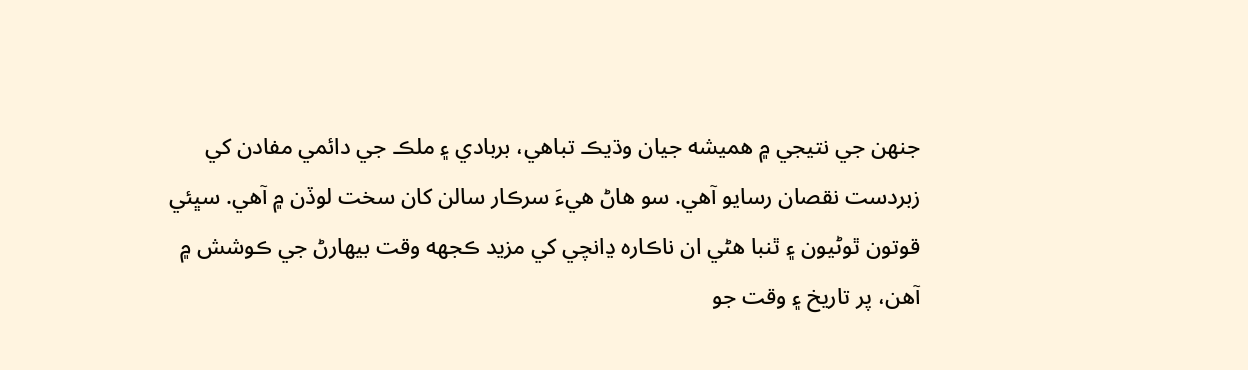جنهن جي نتيجي ۾ هميشه جيان وڌيڪ تباهي، بربادي ۽ ملڪ جي دائمي مفادن کي زبردست نقصان رسايو آهي. سو هاڻ هيءَ سرڪار سالن کان سخت لوڏن ۾ آهي. سڀئي قوتون ٿوڻيون ۽ ٿنبا هڻي ان ناڪاره ڍانچي کي مزيد ڪجهه وقت بيهارڻ جي ڪوشش ۾ آهن، پر تاريخ ۽ وقت جو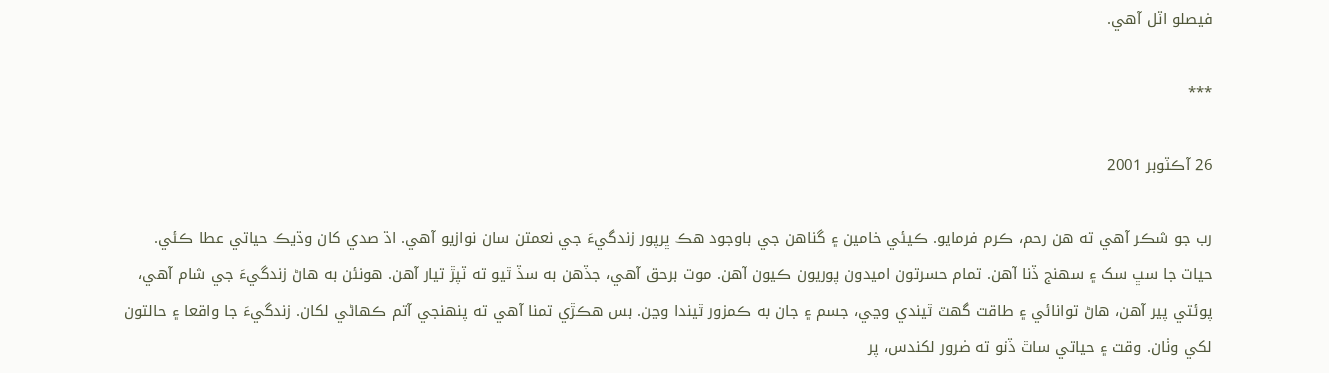فيصلو اٽل آهي.

***

26 آڪٽوبر 2001

رب جو شڪر آهي ته هن رحم، ڪرم فرمايو. ڪيئي خامين ۽ گناهن جي باوجود هڪ ڀرپور زندگيءَ جي نعمتن سان نوازيو آهي. اڌ صدي کان وڌيڪ حياتي عطا ڪئي. حيات جا سڀ سک ۽ سهنج ڏنا آهن. تمام حسرتون اميدون پوريون ڪيون آهن. موت برحق آهي، جڏهن به سڏ ٿيو ته ٽپڙ تيار آهن. هونئن به هاڻ زندگيءَ جي شام آهي، پوئتي پير آهن، هاڻ توانائي ۽ طاقت گهٽ ٿيندي وڃي، جسم ۽ جان به ڪمزور ٿيندا وڃن. بس هڪڙي تمنا آهي ته پنهنجي آتم ڪهاڻي لکان. زندگيءَ جا واقعا ۽ حالتون لکي وٺان. وقت ۽ حياتي ساٿ ڏنو ته ضرور لکندس، پر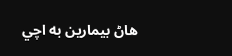هاڻ بيمارين به اچي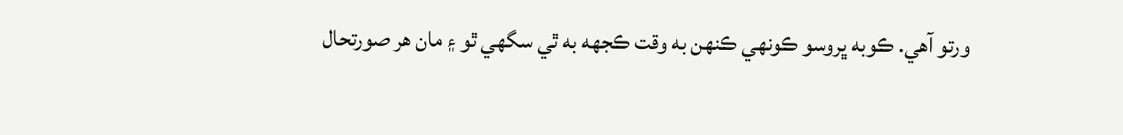ورتو آهي. ڪوبه ڀروسو ڪونهي ڪنهن به وقت ڪجهه به ٿي سگهي ٿو ۽ مان هر صورتحال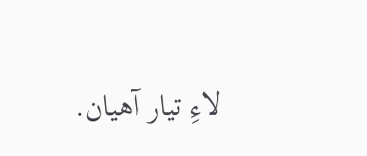لاءِ تيار آهيان.